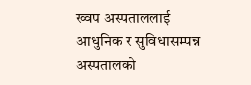ख्वप अस्पताललाई आधुनिक र सुविधासम्पन्न अस्पतालको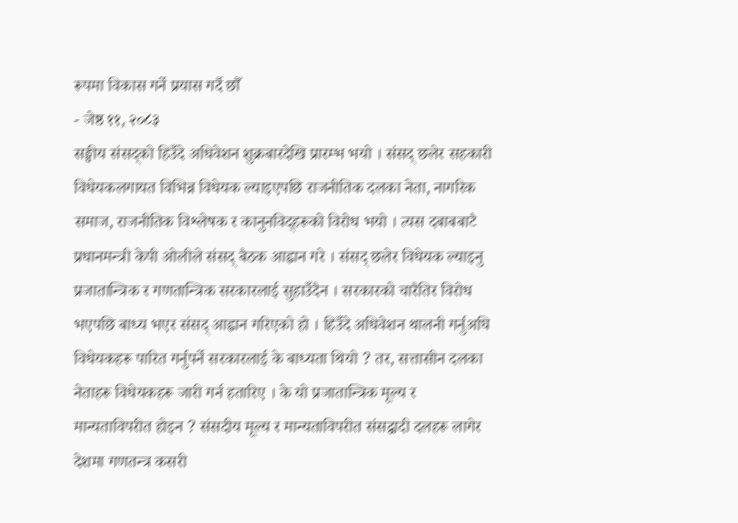रूपमा विकास गर्ने प्रयास गर्दै छौँ
- जेष्ठ ११, २०८३
सङ्घीय संसद्को हिउँदे अधिवेशन शुक्रबारदेखि प्रारम्भ भयो । संसद् छलेर सहकारी विधेयकलगायत विभिन्न विधेयक ल्याइएपछि राजनीतिक दलका नेता, नागरिक समाज, राजनीतिक विश्लेषक र कानुनविद्हरूको विरोध भयो । त्यस दबाबबाटै प्रधानमन्त्री केपी ओलीले संसद् बैठक आह्वान गरे । संसद् छलेर विधेयक ल्याइनु प्रजातान्त्रिक र गणतान्त्रिक सरकारलाई सुहाउँदैन । सरकारको चारैतिर विरोध भएपछि बाध्य भएर संसद् आह्वान गरिएको हो । हिउँदे अधिवेशन थालनी गर्नुअघि विधेयकहरू पारित गर्नुपर्ने सरकारलाई के बाध्यता थियो ? तर, सत्तासीन दलका नेताहरू विधेयकहरू जारी गर्न हतारिए । के यो प्रजातान्त्रिक मूल्य र मान्यताविपरीत होइन ? संसदीय मूल्य र मान्यताविपरीत संसद्वादी दलहरू लागेर देशमा गणतन्त्र कसरी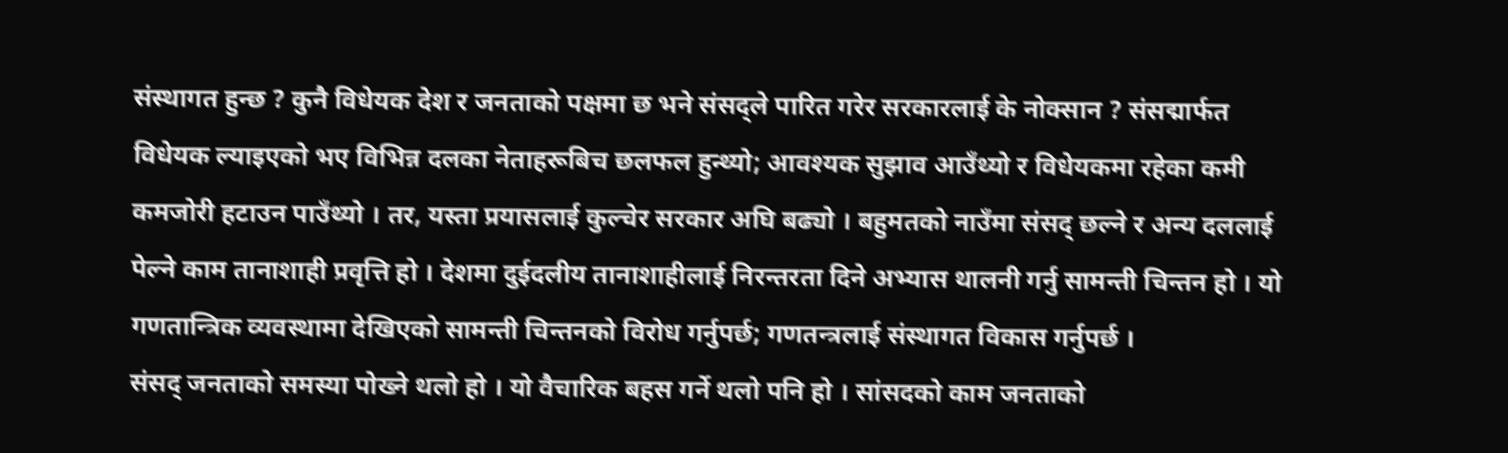संस्थागत हुन्छ ? कुनै विधेयक देश र जनताको पक्षमा छ भने संसद्ले पारित गरेर सरकारलाई के नोक्सान ? संसद्मार्फत विधेयक ल्याइएको भए विभिन्न दलका नेताहरूबिच छलफल हुन्थ्यो; आवश्यक सुझाव आउँथ्यो र विधेयकमा रहेका कमी कमजोरी हटाउन पाउँथ्यो । तर, यस्ता प्रयासलाई कुल्चेर सरकार अघि बढ्यो । बहुमतको नाउँमा संसद् छल्ने र अन्य दललाई पेल्ने काम तानाशाही प्रवृत्ति हो । देशमा दुईदलीय तानाशाहीलाई निरन्तरता दिने अभ्यास थालनी गर्नु सामन्ती चिन्तन हो । यो गणतान्त्रिक व्यवस्थामा देखिएको सामन्ती चिन्तनको विरोध गर्नुपर्छ; गणतन्त्रलाई संस्थागत विकास गर्नुपर्छ ।
संसद् जनताको समस्या पोख्ने थलो हो । यो वैचारिक बहस गर्ने थलो पनि हो । सांसदको काम जनताको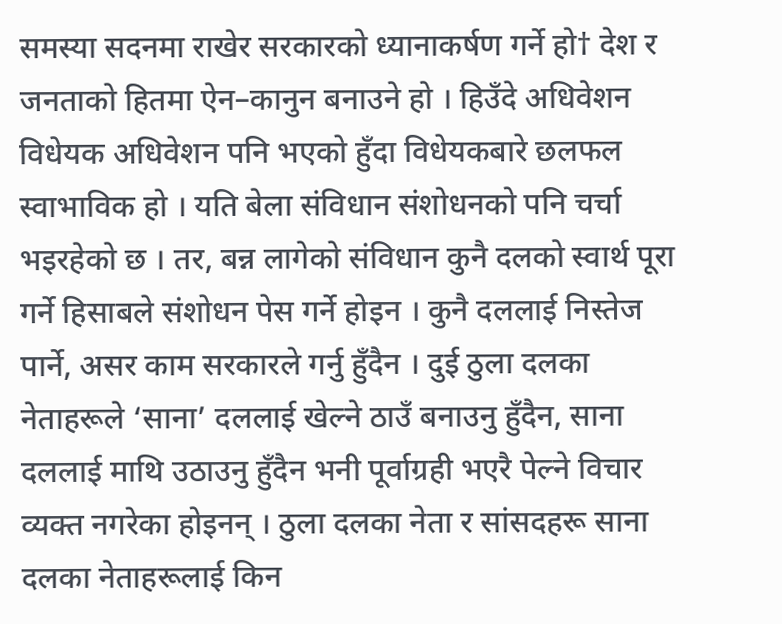समस्या सदनमा राखेर सरकारको ध्यानाकर्षण गर्ने हो† देश र जनताको हितमा ऐन–कानुन बनाउने हो । हिउँदे अधिवेशन विधेयक अधिवेशन पनि भएको हुँदा विधेयकबारे छलफल स्वाभाविक हो । यति बेला संविधान संशोधनको पनि चर्चा भइरहेको छ । तर, बन्न लागेको संविधान कुनै दलको स्वार्थ पूरा गर्ने हिसाबले संशोधन पेस गर्ने होइन । कुनै दललाई निस्तेज पार्ने, असर काम सरकारले गर्नु हुँदैन । दुई ठुला दलका नेताहरूले ‘साना’ दललाई खेल्ने ठाउँ बनाउनु हुँदैन, साना दललाई माथि उठाउनु हुँदैन भनी पूर्वाग्रही भएरै पेल्ने विचार व्यक्त नगरेका होइनन् । ठुला दलका नेता र सांसदहरू साना दलका नेताहरूलाई किन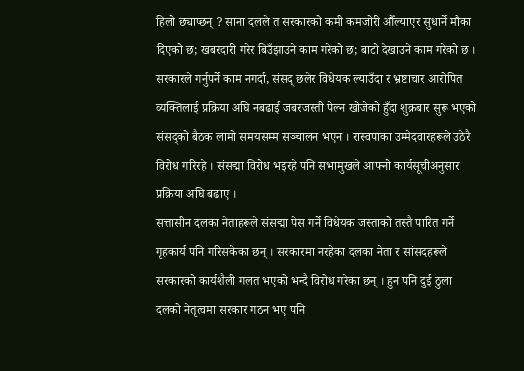हिलो छ्याप्छन् ? साना दलले त सरकारको कमी कमजोरी औँल्याएर सुधार्ने मौका दिएको छ; खबरदारी गरेर बिउँझाउने काम गरेको छ; बाटो देखाउने काम गरेको छ । सरकारले गर्नुपर्ने काम नगर्दा, संसद् छलेर विधेयक ल्याउँदा र भ्रष्टाचार आरोपित व्यक्तिलाई प्रक्रिया अघि नबढाई जबरजस्ती पेल्न खोजेको हुँदा शुक्रबार सुरू भएको संसद्को बैठक लामो समयसम्म सञ्चालन भएन । रास्वपाका उम्मेदवारहरूले उठेरै विरोध गरिरहे । संसद्मा विरोध भइरहे पनि सभामुखले आफ्नो कार्यसूचीअनुसार प्रक्रिया अघि बढाए ।
सत्तासीन दलका नेताहरूले संसद्मा पेस गर्ने विधेयक जस्ताको तस्तै पारित गर्ने गृहकार्य पनि गरिसकेका छन् । सरकारमा नरहेका दलका नेता र सांसदहरूले सरकारको कार्यशैली गलत भएको भन्दै विरोध गरेका छन् । हुन पनि दुई ठुला दलको नेतृत्वमा सरकार गठन भए पनि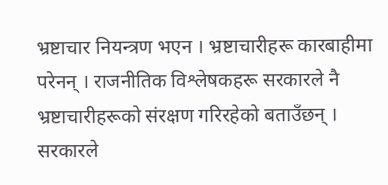भ्रष्टाचार नियन्त्रण भएन । भ्रष्टाचारीहरू कारबाहीमा परेनन् । राजनीतिक विश्लेषकहरू सरकारले नै भ्रष्टाचारीहरूको संरक्षण गरिरहेको बताउँछन् । सरकारले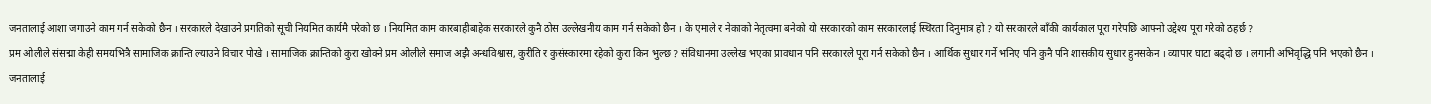जनतालाई आशा जगाउने काम गर्न सकेको छैन । सरकारले देखाउने प्रगतिको सूची नियमित कार्यमै परेको छ । नियमित काम कारबाहीबाहेक सरकारले कुनै ठोस उल्लेखनीय काम गर्न सकेको छैन । के एमाले र नेकाको नेतृत्वमा बनेको यो सरकारको काम सरकारलाई स्थिरता दिनुमात्र हो ? यो सरकारले बाँकी कार्यकाल पूरा गरेपछि आफ्नो उद्देश्य पूरा गरेको ठहर्छ ?
प्रम ओलीले संसद्मा केही समयभित्रै सामाजिक क्रान्ति ल्याउने विचार पोखे । सामाजिक क्रान्तिको कुरा खोक्ने प्रम ओलीले समाज अझै अन्धविश्वास, कुरीति र कुसंस्कारमा रहेको कुरा किन भुल्छ ? संविधानमा उल्लेख भएका प्रावधान पनि सरकारले पूरा गर्न सकेको छैन । आर्थिक सुधार गर्ने भनिए पनि कुनै पनि शासकीय सुधार हुनसकेन । व्यापार घाटा बढ्दो छ । लगानी अभिवृद्धि पनि भएको छैन । जनतालाई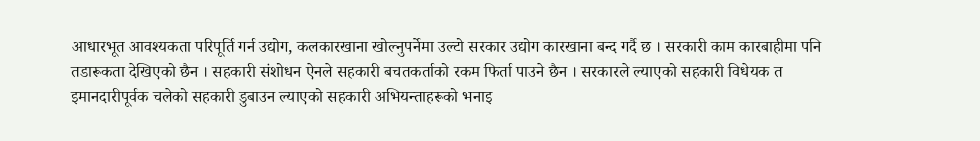आधारभूत आवश्यकता परिपूर्ति गर्न उद्योग, कलकारखाना खोल्नुपर्नेमा उल्टो सरकार उद्योग कारखाना बन्द गर्दै छ । सरकारी काम कारबाहीमा पनि तडारूकता देखिएको छैन । सहकारी संशोधन ऐनले सहकारी बचतकर्ताको रकम फिर्ता पाउने छैन । सरकारले ल्याएको सहकारी विधेयक त इमानदारीपूर्वक चलेको सहकारी डुबाउन ल्याएको सहकारी अभियन्ताहरूको भनाइ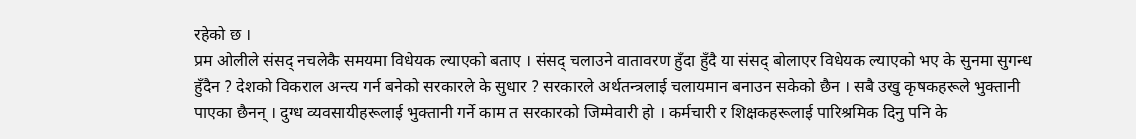रहेको छ ।
प्रम ओलीले संसद् नचलेकै समयमा विधेयक ल्याएको बताए । संसद् चलाउने वातावरण हुँदा हुँदै या संसद् बोलाएर विधेयक ल्याएको भए के सुनमा सुगन्ध हुँदैन ? देशको विकराल अन्त्य गर्न बनेको सरकारले के सुधार ? सरकारले अर्थतन्त्रलाई चलायमान बनाउन सकेको छैन । सबै उखु कृषकहरूले भुक्तानी पाएका छैनन् । दुग्ध व्यवसायीहरूलाई भुक्तानी गर्ने काम त सरकारको जिम्मेवारी हो । कर्मचारी र शिक्षकहरूलाई पारिश्रमिक दिनु पनि के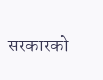सरकारको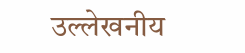उल्लेखनीय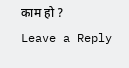काम हो ?
Leave a Reply